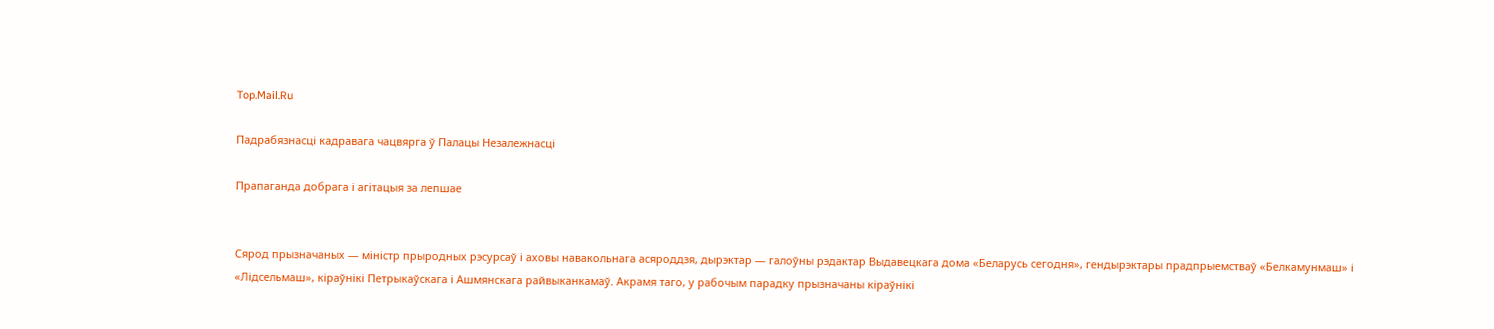Top.Mail.Ru

Падрабязнасці кадравага чацвярга ў Палацы Незалежнасці

Прапаганда добрага і агітацыя за лепшае


Сярод прызначаных — міністр прыродных рэсурсаў і аховы навакольнага асяроддзя, дырэктар — галоўны рэдактар Выдавецкага дома «Беларусь сегодня», гендырэктары прадпрыемстваў «Белкамунмаш» і «Лідсельмаш», кіраўнікі Петрыкаўскага і Ашмянскага райвыканкамаў. Акрамя таго, у рабочым парадку прызначаны кіраўнікі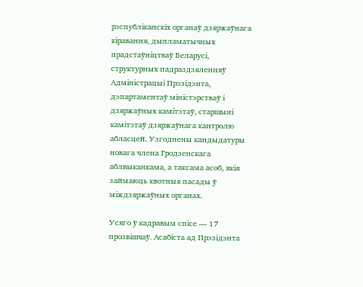рэспубліканскіх органаў дзяржаўнага кіравання, дыпламатычных прадстаўніцтваў Беларусі, структурных падраздзяленняў Адміністрацыі Прэзідэнта, дэпартаментаў міністэрстваў і дзяржаўных камітэтаў, старшыні камітэтаў дзяржаўнага кантролю абласцей. Узгоднены кандыдатуры новага члена Гродзенскага аблвыканкама, а таксама асоб, якія займаюць квотныя пасады ў міждзяржаўных органах.

Усяго ў кадравым спісе — 17 прозвішчаў. Асабіста ад Прэзідэнта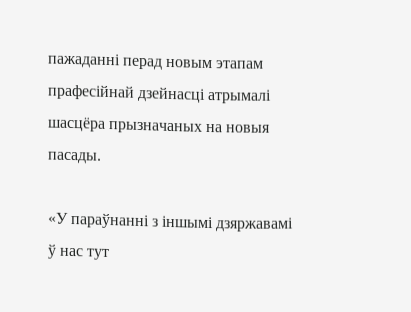пажаданні перад новым этапам прафесійнай дзейнасці атрымалі шасцёра прызначаных на новыя пасады.

«У параўнанні з іншымі дзяржавамі ў нас тут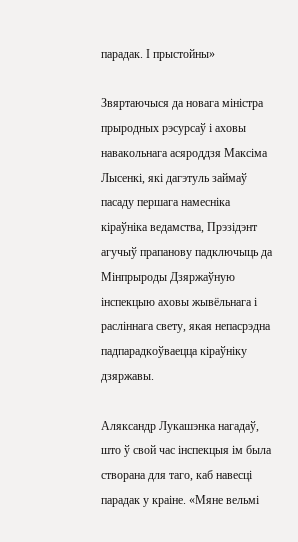парадак. І прыстойны»

Звяртаючыся да новага міністра прыродных рэсурсаў і аховы навакольнага асяроддзя Максіма Лысенкі, які дагэтуль займаў пасаду першага намесніка кіраўніка ведамства, Прэзідэнт агучыў прапанову падключыць да Мінпрыроды Дзяржаўную інспекцыю аховы жывёльнага і расліннага свету, якая непасрэдна падпарадкоўваецца кіраўніку дзяржавы.

Аляксандр Лукашэнка нагадаў, што ў свой час інспекцыя ім была створана для таго, каб навесці парадак у краіне. «Мяне вельмі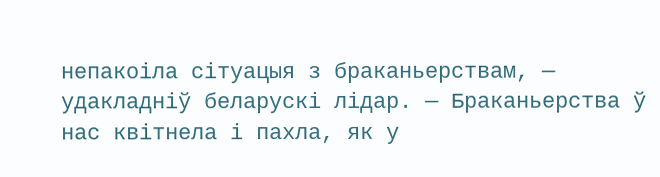непакоіла сітуацыя з браканьерствам, — удакладніў беларускі лідар. — Браканьерства ў нас квітнела і пахла, як у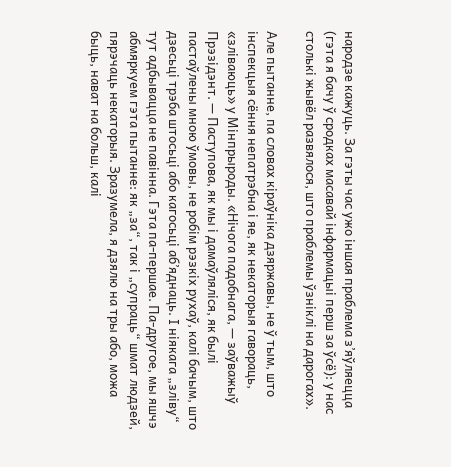народзе кажуць. За гэты час ужо іншая праблема з’яўляецца (гэта я бачу ў сродках масавай інфармацыі перш за ўсё): у нас столькі жывёл развялося, што праблемы ўзніклі на дарогах».

Але пытанне, па словах кіраўніка дзяржавы, не ў тым, што інспекцыя сёння непатрэбна і яе, як некаторыя гавораць, «зліваюць» у Мінпрыроды. «Нічога падобнага, — заўважыў Прэзідэнт. — Паступова, як мы і дамаўляліся, як былі пастаўлены мною ўмовы, не робім рэзкіх рухаў, калі бачым, што дзесьці трэба штосьці або кагосьці аб’яднаць. І ніякага „зліву“ тут адбывацца не павінна. Гэта па-першае. Па-другое, мы яшчэ абмяркуем гэта пытанне: як „за“, так і „супраць“ шмат людзей, пярэчаць некаторыя. Зразумела, я дзялю на тры або, можа быць, нават на больш, калі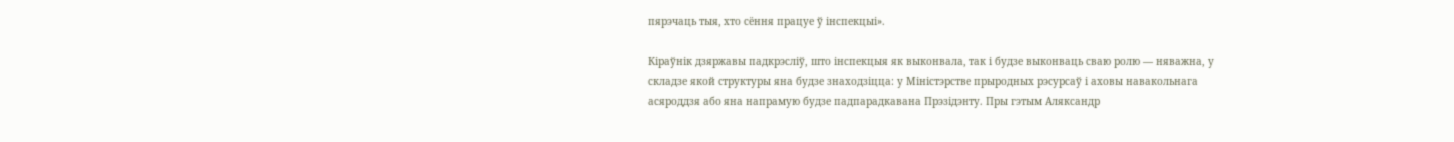пярэчаць тыя, хто сёння працуе ў інспекцыі».

Кіраўнік дзяржавы падкрэсліў, што інспекцыя як выконвала, так і будзе выконваць сваю ролю — няважна, у складзе якой структуры яна будзе знаходзіцца: у Міністэрстве прыродных рэсурсаў і аховы навакольнага асяроддзя або яна напрамую будзе падпарадкавана Прэзідэнту. Пры гэтым Аляксандр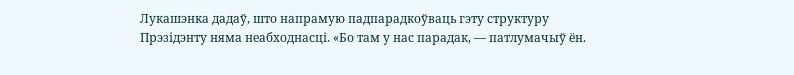Лукашэнка дадаў, што напрамую падпарадкоўваць гэту структуру Прэзідэнту няма неабходнасці. «Бо там у нас парадак, — патлумачыў ён.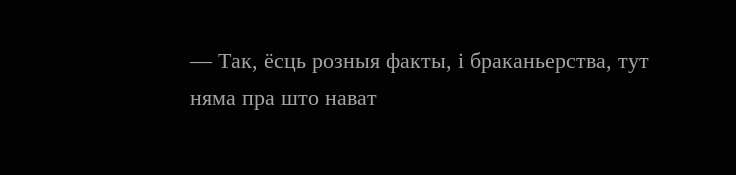— Так, ёсць розныя факты, і браканьерства, тут няма пра што нават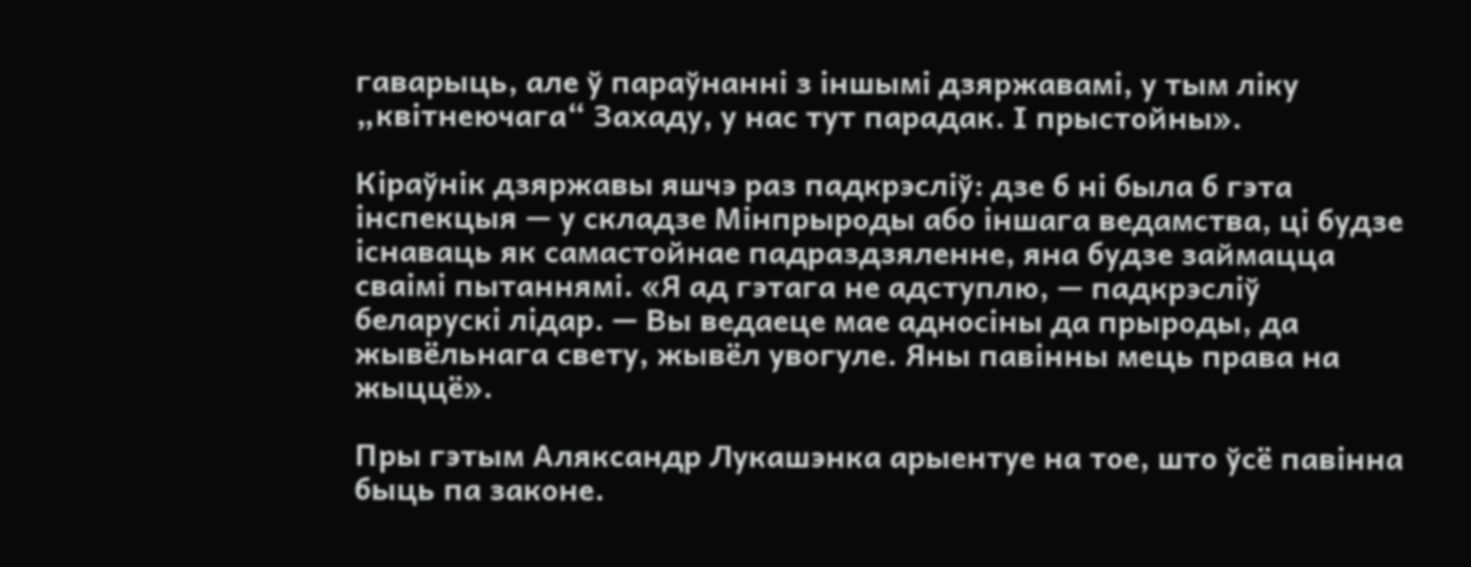гаварыць, але ў параўнанні з іншымі дзяржавамі, у тым ліку „квітнеючага“ Захаду, у нас тут парадак. І прыстойны».

Кіраўнік дзяржавы яшчэ раз падкрэсліў: дзе б ні была б гэта інспекцыя — у складзе Мінпрыроды або іншага ведамства, ці будзе існаваць як самастойнае падраздзяленне, яна будзе займацца сваімі пытаннямі. «Я ад гэтага не адступлю, — падкрэсліў беларускі лідар. — Вы ведаеце мае адносіны да прыроды, да жывёльнага свету, жывёл увогуле. Яны павінны мець права на жыццё».

Пры гэтым Аляксандр Лукашэнка арыентуе на тое, што ўсё павінна быць па законе.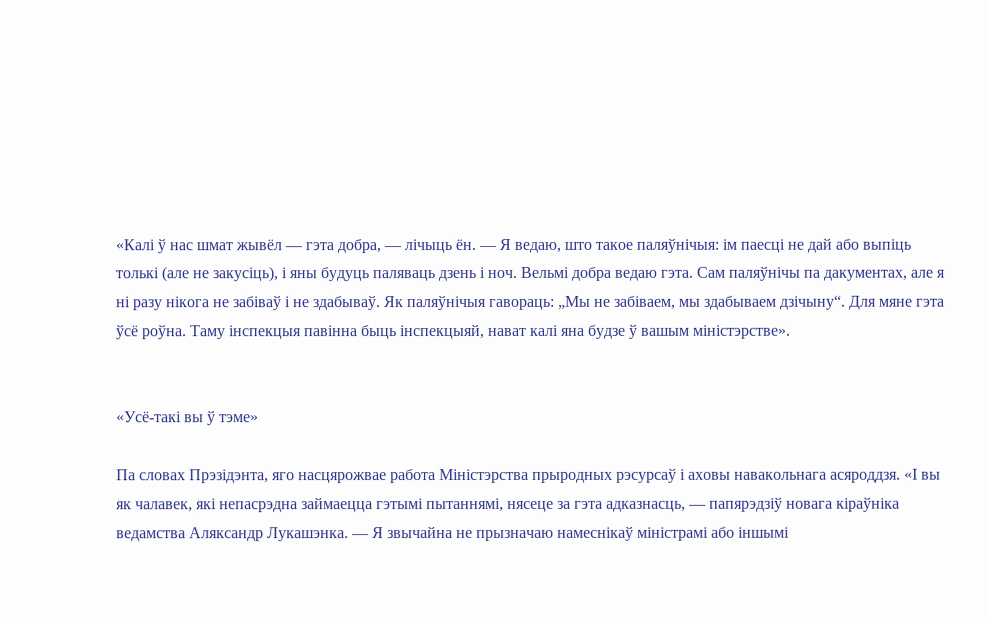«Калі ў нас шмат жывёл — гэта добра, — лічыць ён. — Я ведаю, што такое паляўнічыя: ім паесці не дай або выпіць толькі (але не закусіць), і яны будуць паляваць дзень і ноч. Вельмі добра ведаю гэта. Сам паляўнічы па дакументах, але я ні разу нікога не забіваў і не здабываў. Як паляўнічыя гавораць: „Мы не забіваем, мы здабываем дзічыну“. Для мяне гэта ўсё роўна. Таму інспекцыя павінна быць інспекцыяй, нават калі яна будзе ў вашым міністэрстве».


«Усё-такі вы ў тэме»

Па словах Прэзідэнта, яго насцярожвае работа Міністэрства прыродных рэсурсаў і аховы навакольнага асяроддзя. «І вы як чалавек, які непасрэдна займаецца гэтымі пытаннямі, нясеце за гэта адказнасць, — папярэдзіў новага кіраўніка ведамства Аляксандр Лукашэнка. — Я звычайна не прызначаю намеснікаў міністрамі або іншымі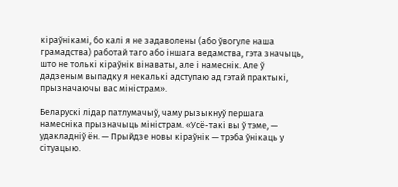кіраўнікамі, бо калі я не задаволены (або ўвогуле наша грамадства) работай таго або іншага ведамства, гэта значыць, што не толькі кіраўнік вінаваты, але і намеснік. Але ў дадзеным выпадку я некалькі адступаю ад гэтай практыкі, прызначаючы вас міністрам».

Беларускі лідар патлумачыў, чаму рызыкнуў першага намесніка прызначыць міністрам. «Усё-такі вы ў тэме, — удакладніў ён. — Прыйдзе новы кіраўнік — трэба ўнікаць у сітуацыю.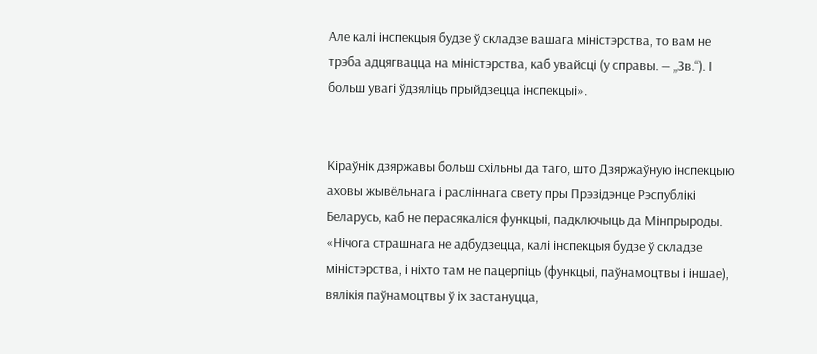Але калі інспекцыя будзе ў складзе вашага міністэрства, то вам не трэба адцягвацца на міністэрства, каб увайсці (у справы. — „Зв.“). І больш увагі ўдзяліць прыйдзецца інспекцыі».


Кіраўнік дзяржавы больш схільны да таго, што Дзяржаўную інспекцыю аховы жывёльнага і расліннага свету пры Прэзідэнце Рэспублікі Беларусь, каб не перасякаліся функцыі, падключыць да Мінпрыроды. «Нічога страшнага не адбудзецца, калі інспекцыя будзе ў складзе міністэрства, і ніхто там не пацерпіць (функцыі, паўнамоцтвы і іншае), вялікія паўнамоцтвы ў іх застануцца,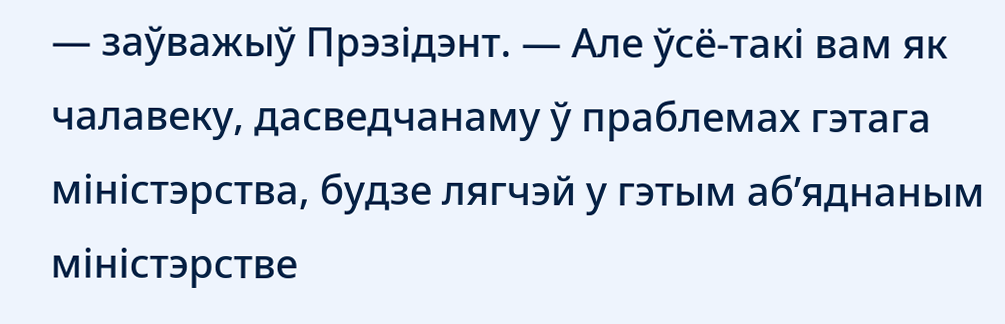— заўважыў Прэзідэнт. — Але ўсё-такі вам як чалавеку, дасведчанаму ў праблемах гэтага міністэрства, будзе лягчэй у гэтым аб’яднаным міністэрстве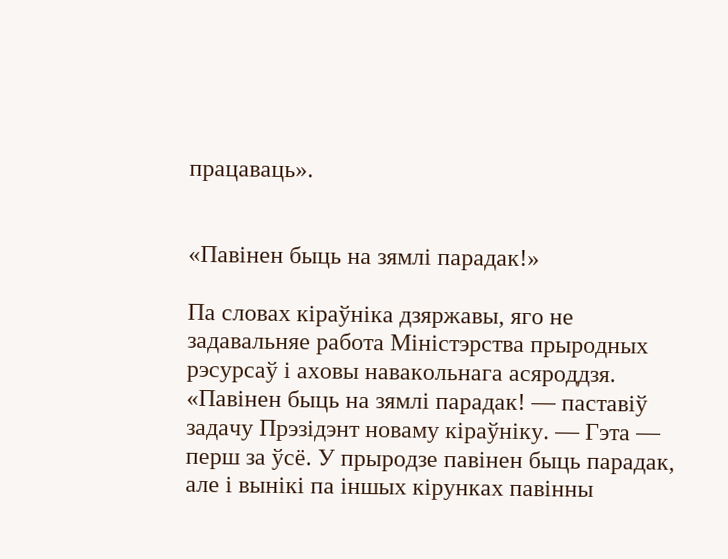працаваць».


«Павінен быць на зямлі парадак!»

Па словах кіраўніка дзяржавы, яго не задавальняе работа Міністэрства прыродных рэсурсаў і аховы навакольнага асяроддзя. «Павінен быць на зямлі парадак! — паставіў задачу Прэзідэнт новаму кіраўніку. — Гэта — перш за ўсё. У прыродзе павінен быць парадак, але і вынікі па іншых кірунках павінны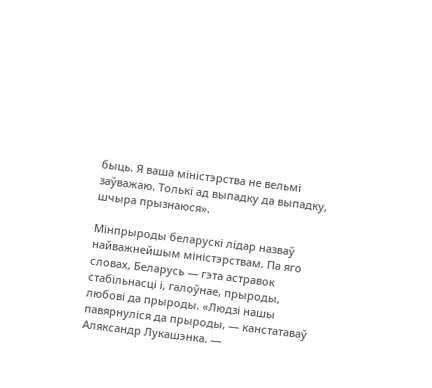быць. Я ваша міністэрства не вельмі заўважаю. Толькі ад выпадку да выпадку, шчыра прызнаюся».

Мінпрыроды беларускі лідар назваў найважнейшым міністэрствам. Па яго словах, Беларусь — гэта астравок стабільнасці і, галоўнае, прыроды, любові да прыроды. «Людзі нашы павярнуліся да прыроды, — канстатаваў Аляксандр Лукашэнка. —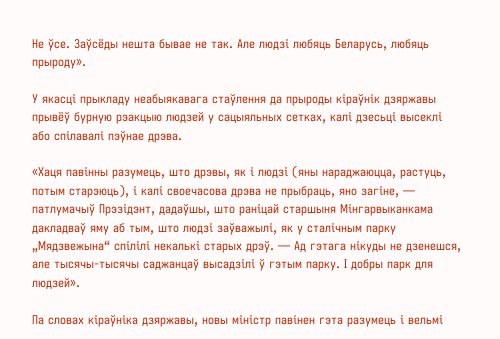Не ўсе. Заўсёды нешта бывае не так. Але людзі любяць Беларусь, любяць прыроду».

У якасці прыкладу неабыякавага стаўлення да прыроды кіраўнік дзяржавы прывёў бурную рэакцыю людзей у сацыяльных сетках, калі дзесьці высеклі або спілавалі пэўнае дрэва.

«Хаця павінны разумець, што дрэвы, як і людзі (яны нараджаюцца, растуць, потым старэюць), і калі своечасова дрэва не прыбраць, яно загіне, — патлумачыў Прэзідэнт, дадаўшы, што раніцай старшыня Мінгарвыканкама дакладваў яму аб тым, што людзі заўважылі, як у сталічным парку „Мядзвежына“ спілілі некалькі старых дрэў. — Ад гэтага нікуды не дзенешся, але тысячы-тысячы саджанцаў высадзілі ў гэтым парку. І добры парк для людзей».

Па словах кіраўніка дзяржавы, новы міністр павінен гэта разумець і вельмі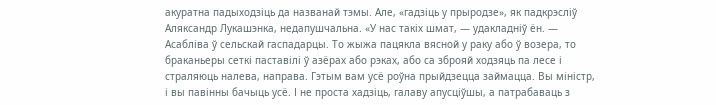акуратна падыходзіць да названай тэмы. Але, «гадзіць у прыродзе», як падкрэсліў Аляксандр Лукашэнка, недапушчальна. «У нас такіх шмат, — удакладніў ён. — Асабліва ў сельскай гаспадарцы. То жыжа пацякла вясной у раку або ў возера, то браканьеры сеткі паставілі ў азёрах або рэках, або са зброяй ходзяць па лесе і страляюць налева, направа. Гэтым вам усё роўна прыйдзецца займацца. Вы міністр, і вы павінны бачыць усё. І не проста хадзіць, галаву апусціўшы, а патрабаваць з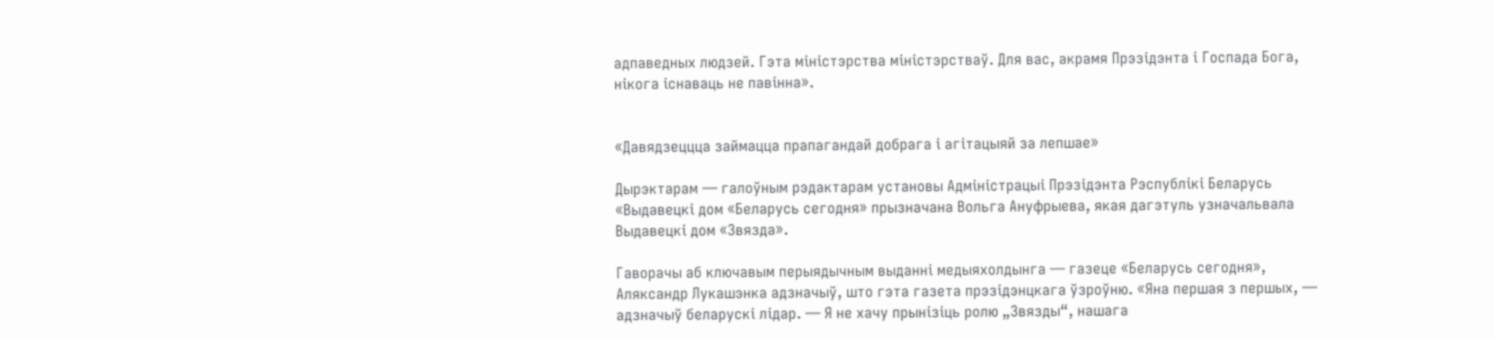адпаведных людзей. Гэта міністэрства міністэрстваў. Для вас, акрамя Прэзідэнта і Госпада Бога, нікога існаваць не павінна».


«Давядзеццца займацца прапагандай добрага і агітацыяй за лепшае»

Дырэктарам — галоўным рэдактарам установы Адміністрацыі Прэзідэнта Рэспублікі Беларусь «Выдавецкі дом «Беларусь сегодня» прызначана Вольга Ануфрыева, якая дагэтуль узначальвала Выдавецкі дом «Звязда».

Гаворачы аб ключавым перыядычным выданні медыяхолдынга — газеце «Беларусь сегодня», Аляксандр Лукашэнка адзначыў, што гэта газета прэзідэнцкага ўзроўню. «Яна першая з першых, — адзначыў беларускі лідар. — Я не хачу прынізіць ролю „Звязды“, нашага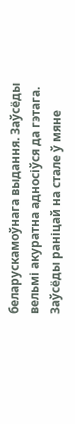беларускамоўнага выдання. Заўсёды вельмі акуратна адносіўся да гэтага. Заўсёды раніцай на стале ў мяне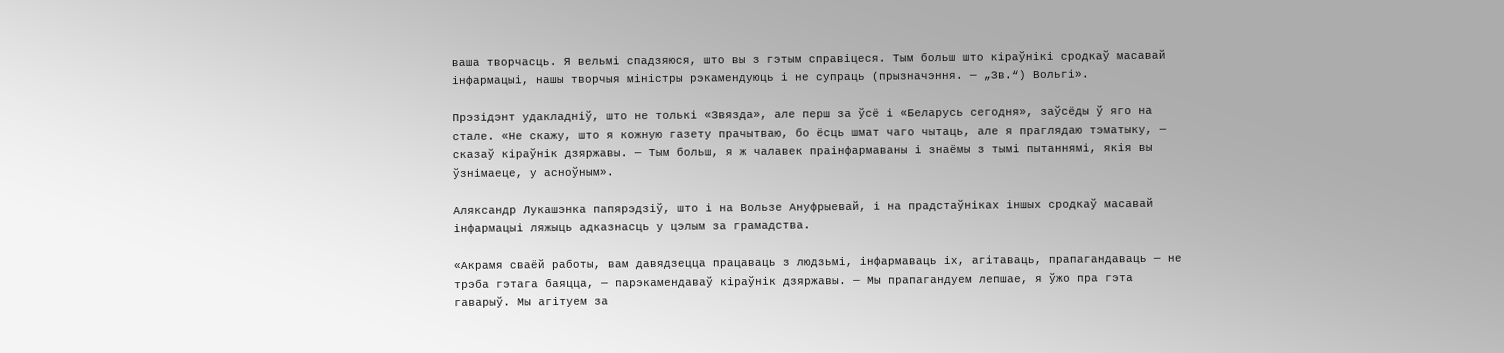ваша творчасць. Я вельмі спадзяюся, што вы з гэтым справіцеся. Тым больш што кіраўнікі сродкаў масавай інфармацыі, нашы творчыя міністры рэкамендуюць і не супраць (прызначэння. — „Зв.“) Вольгі».

Прэзідэнт удакладніў, што не толькі «Звязда», але перш за ўсё і «Беларусь сегодня», заўсёды ў яго на стале. «Не скажу, што я кожную газету прачытваю, бо ёсць шмат чаго чытаць, але я праглядаю тэматыку, — сказаў кіраўнік дзяржавы. — Тым больш, я ж чалавек праінфармаваны і знаёмы з тымі пытаннямі, якія вы ўзнімаеце, у асноўным».

Аляксандр Лукашэнка папярэдзіў, што і на Вользе Ануфрыевай, і на прадстаўніках іншых сродкаў масавай інфармацыі ляжыць адказнасць у цэлым за грамадства.

«Акрамя сваёй работы, вам давядзецца працаваць з людзьмі, інфармаваць іх, агітаваць, прапагандаваць — не трэба гэтага баяцца, — парэкамендаваў кіраўнік дзяржавы. — Мы прапагандуем лепшае, я ўжо пра гэта гаварыў. Мы агітуем за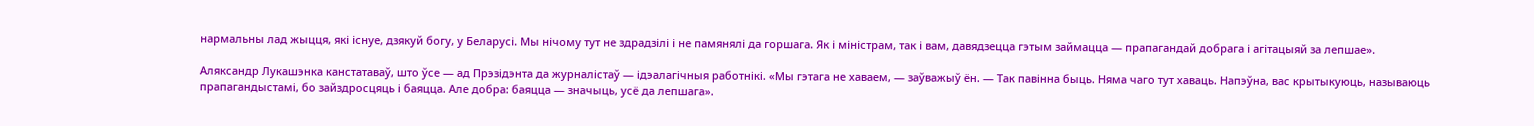нармальны лад жыцця, які існуе, дзякуй богу, у Беларусі. Мы нічому тут не здрадзілі і не памянялі да горшага. Як і міністрам, так і вам, давядзецца гэтым займацца — прапагандай добрага і агітацыяй за лепшае».

Аляксандр Лукашэнка канстатаваў, што ўсе — ад Прэзідэнта да журналістаў — ідэалагічныя работнікі. «Мы гэтага не хаваем, — заўважыў ён. — Так павінна быць. Няма чаго тут хаваць. Напэўна, вас крытыкуюць, называюць прапагандыстамі, бо зайздросцяць і баяцца. Але добра: баяцца — значыць, усё да лепшага».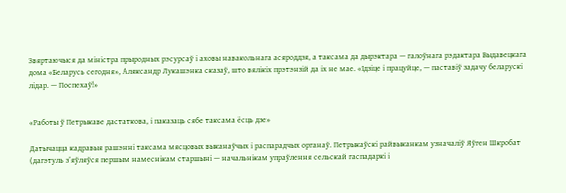Звяртаючыся да міністра прыродных рэсурсаў і аховы навакольнага асяроддзя, а таксама да дырэктара — галоўнага рэдактара Выдавецкага дома «Беларусь сегодня», Аляксандр Лукашэнка сказаў, што вялікіх прэтэнзій да іх не мае. «Ідзіце і працуйце, — паставіў задачу беларускі лідар. — Поспехаў!»


«Работы ў Петрыкаве дастаткова, і паказаць сябе таксама ёсць дзе»

Датычацца кадравыя рашэнні таксама мясцовых выканаўчых і распарадчых органаў. Петрыкаўскі райвыканкам узначаліў Яўген Шкробат (дагэтуль з’яўляўся першым намеснікам старшыні — начальнікам упраўлення сельскай гаспадаркі і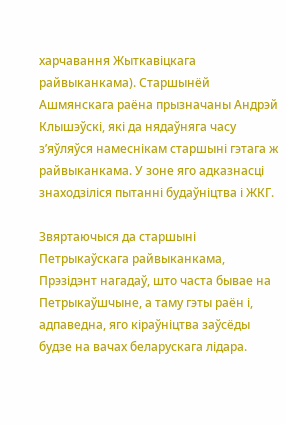харчавання Жыткавіцкага райвыканкама). Старшынёй Ашмянскага раёна прызначаны Андрэй Клышэўскі, які да нядаўняга часу з’яўляўся намеснікам старшыні гэтага ж райвыканкама. У зоне яго адказнасці знаходзіліся пытанні будаўніцтва і ЖКГ.

Звяртаючыся да старшыні Петрыкаўскага райвыканкама, Прэзідэнт нагадаў, што часта бывае на Петрыкаўшчыне, а таму гэты раён і, адпаведна, яго кіраўніцтва заўсёды будзе на вачах беларускага лідара.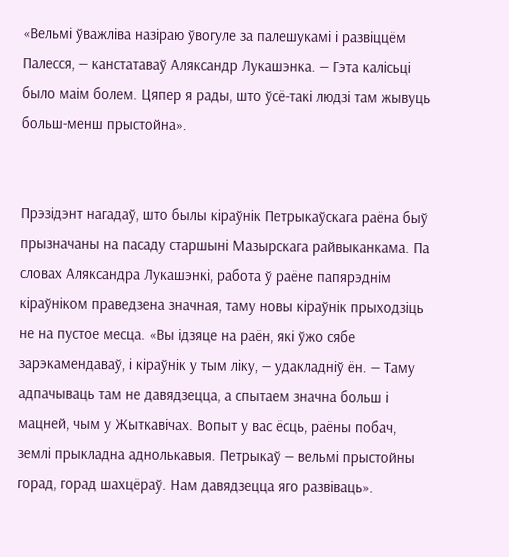«Вельмі ўважліва назіраю ўвогуле за палешукамі і развіццём Палесся, — канстатаваў Аляксандр Лукашэнка. — Гэта калісьці было маім болем. Цяпер я рады, што ўсё-такі людзі там жывуць больш-менш прыстойна».


Прэзідэнт нагадаў, што былы кіраўнік Петрыкаўскага раёна быў прызначаны на пасаду старшыні Мазырскага райвыканкама. Па словах Аляксандра Лукашэнкі, работа ў раёне папярэднім кіраўніком праведзена значная, таму новы кіраўнік прыходзіць не на пустое месца. «Вы ідзяце на раён, які ўжо сябе зарэкамендаваў, і кіраўнік у тым ліку, — удакладніў ён. — Таму адпачываць там не давядзецца, а спытаем значна больш і мацней, чым у Жыткавічах. Вопыт у вас ёсць, раёны побач, землі прыкладна аднолькавыя. Петрыкаў — вельмі прыстойны горад, горад шахцёраў. Нам давядзецца яго развіваць».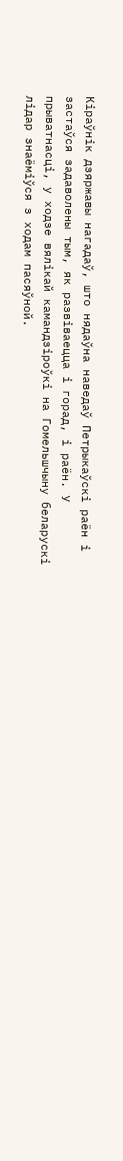Кіраўнік дзяржавы нагадаў, што нядаўна наведаў Петрыкаўскі раён і застаўся задаволены тым, як развіваецца і горад, і раён. У прыватнасці, у ходзе вялікай камандзіроўкі на Гомельшчыну беларускі лідар знаёміўся з ходам пасяўной.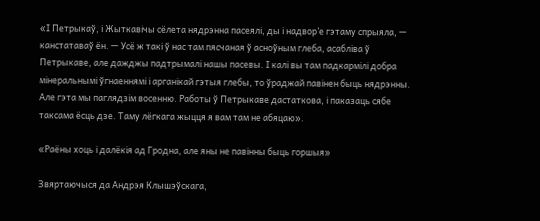«І Петрыкаў, і Жыткавічы сёлета нядрэнна пасеялі, ды і надвор’е гэтаму спрыяла, — канстатаваў ён. — Усё ж такі ў нас там пясчаная ў асноўным глеба, асабліва ў Петрыкаве, але дажджы падтрымалі нашы пасевы. І калі вы там падкармілі добра мінеральнымі ўгнаеннямі і арганікай гэтыя глебы, то ўраджай павінен быць нядрэнны. Але гэта мы паглядзім восенню. Работы ў Петрыкаве дастаткова, і паказаць сябе таксама ёсць дзе. Таму лёгкага жыцця я вам там не абяцаю».

«Раёны хоць і далёкія ад Гродна, але яны не павінны быць горшыя»

Звяртаючыся да Андрэя Клышэўскага,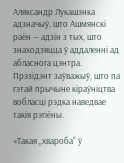Аляксандр Лукашэнка адзначыў, што Ашмянскі раён — адзін з тых, што знаходзяцца ў аддаленні ад абласнога цэнтра. Прэзідэнт заўважыў, што па гэтай прычыне кіраўніцтва вобласці рэдка наведвае такія рэгіёны.

«Такая „хвароба“ ў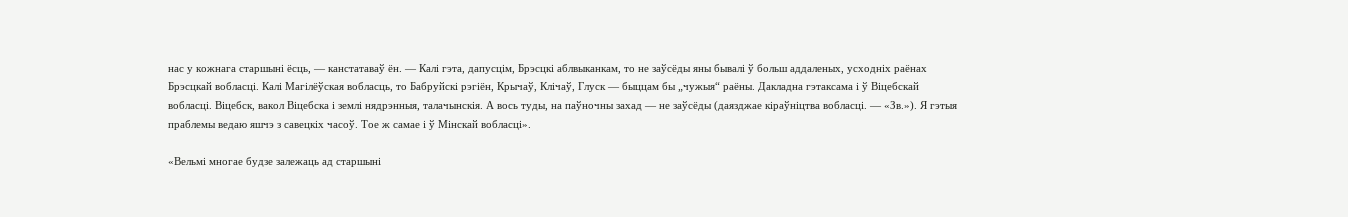нас у кожнага старшыні ёсць, — канстатаваў ён. — Калі гэта, дапусцім, Брэсцкі аблвыканкам, то не заўсёды яны бывалі ў больш аддаленых, усходніх раёнах Брэсцкай вобласці. Калі Магілёўская вобласць, то Бабруйскі рэгіён, Крычаў, Клічаў, Глуск — быццам бы „чужыя“ раёны. Дакладна гэтаксама і ў Віцебскай вобласці. Віцебск, вакол Віцебска і землі нядрэнныя, талачынскія. А вось туды, на паўночны захад — не заўсёды (даязджае кіраўніцтва вобласці. — «Зв.»). Я гэтыя праблемы ведаю яшчэ з савецкіх часоў. Тое ж самае і ў Мінскай вобласці».

«Вельмі многае будзе залежаць ад старшыні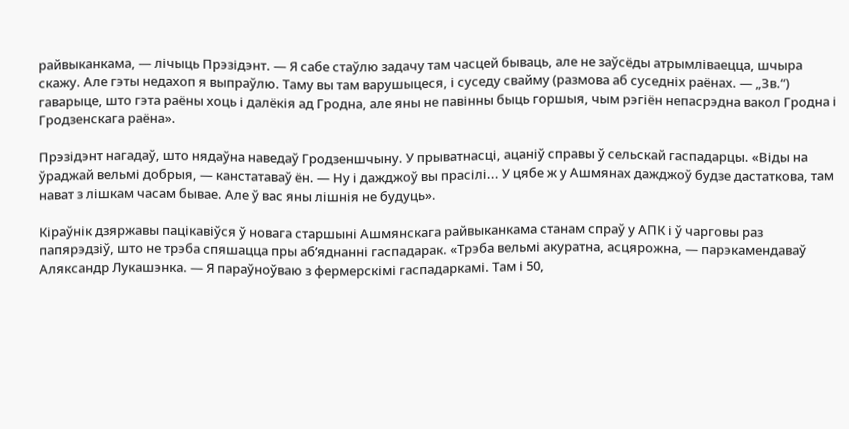райвыканкама, — лічыць Прэзідэнт. — Я сабе стаўлю задачу там часцей бываць, але не заўсёды атрымліваецца, шчыра скажу. Але гэты недахоп я выпраўлю. Таму вы там варушыцеся, і суседу свайму (размова аб суседніх раёнах. — „Зв.“) гаварыце, што гэта раёны хоць і далёкія ад Гродна, але яны не павінны быць горшыя, чым рэгіён непасрэдна вакол Гродна і Гродзенскага раёна».

Прэзідэнт нагадаў, што нядаўна наведаў Гродзеншчыну. У прыватнасці, ацаніў справы ў сельскай гаспадарцы. «Віды на ўраджай вельмі добрыя, — канстатаваў ён. — Ну і дажджоў вы прасілі... У цябе ж у Ашмянах дажджоў будзе дастаткова, там нават з лішкам часам бывае. Але ў вас яны лішнія не будуць».

Кіраўнік дзяржавы пацікавіўся ў новага старшыні Ашмянскага райвыканкама станам спраў у АПК і ў чарговы раз папярэдзіў, што не трэба спяшацца пры аб’яднанні гаспадарак. «Трэба вельмі акуратна, асцярожна, — парэкамендаваў Аляксандр Лукашэнка. — Я параўноўваю з фермерскімі гаспадаркамі. Там і 50,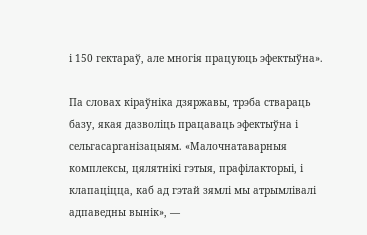і 150 гектараў, але многія працуюць эфектыўна».

Па словах кіраўніка дзяржавы, трэба ствараць базу, якая дазволіць працаваць эфектыўна і сельгасарганізацыям. «Малочнатаварныя комплексы, цялятнікі гэтыя, прафілакторыі, і клапаціцца, каб ад гэтай зямлі мы атрымлівалі адпаведны вынік», —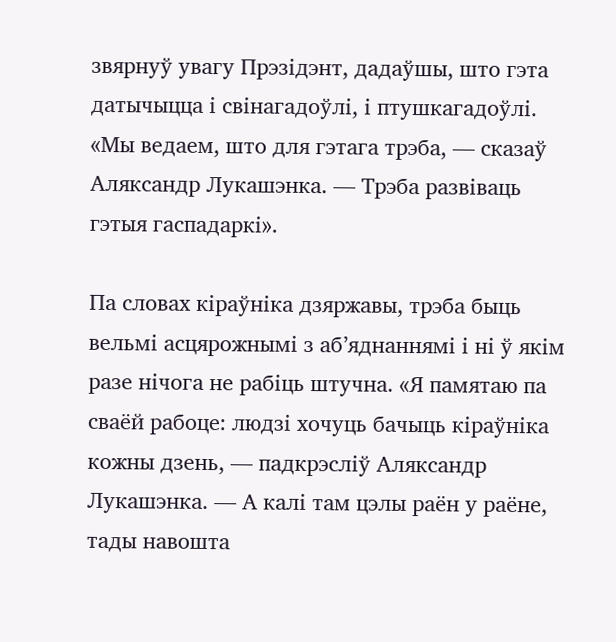звярнуў увагу Прэзідэнт, дадаўшы, што гэта датычыцца і свінагадоўлі, і птушкагадоўлі. «Мы ведаем, што для гэтага трэба, — сказаў Аляксандр Лукашэнка. — Трэба развіваць гэтыя гаспадаркі».

Па словах кіраўніка дзяржавы, трэба быць вельмі асцярожнымі з аб’яднаннямі і ні ў якім разе нічога не рабіць штучна. «Я памятаю па сваёй рабоце: людзі хочуць бачыць кіраўніка кожны дзень, — падкрэсліў Аляксандр Лукашэнка. — А калі там цэлы раён у раёне, тады навошта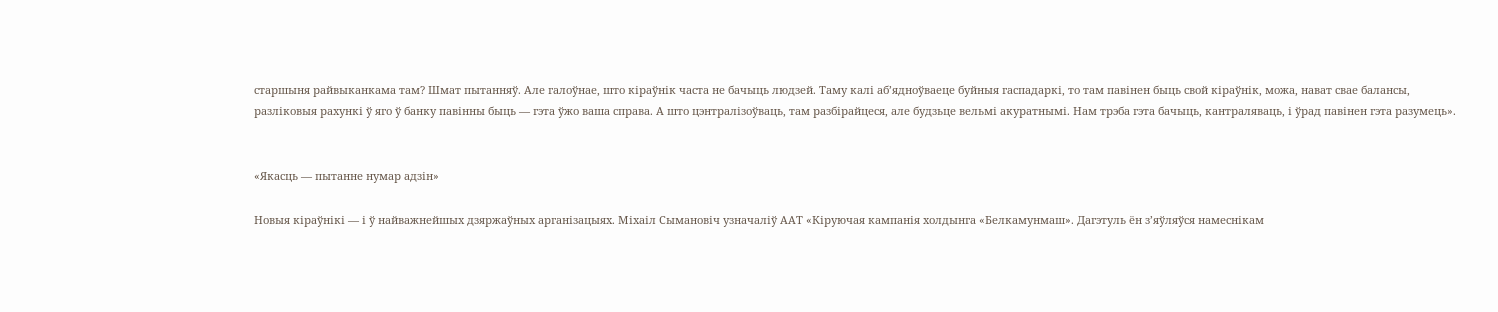старшыня райвыканкама там? Шмат пытанняў. Але галоўнае, што кіраўнік часта не бачыць людзей. Таму калі аб’ядноўваеце буйныя гаспадаркі, то там павінен быць свой кіраўнік, можа, нават свае балансы, разліковыя рахункі ў яго ў банку павінны быць — гэта ўжо ваша справа. А што цэнтралізоўваць, там разбірайцеся, але будзьце вельмі акуратнымі. Нам трэба гэта бачыць, кантраляваць, і ўрад павінен гэта разумець».


«Якасць — пытанне нумар адзін»

Новыя кіраўнікі — і ў найважнейшых дзяржаўных арганізацыях. Міхаіл Сымановіч узначаліў ААТ «Кіруючая кампанія холдынга «Белкамунмаш». Дагэтуль ён з’яўляўся намеснікам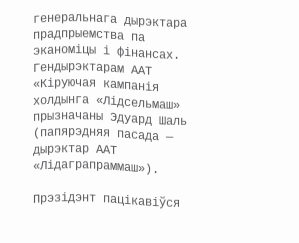генеральнага дырэктара прадпрыемства па эканоміцы і фінансах. Гендырэктарам ААТ «Кіруючая кампанія холдынга «Лідсельмаш» прызначаны Эдуард Шаль (папярэдняя пасада — дырэктар ААТ «Лідаграпраммаш»).

Прэзідэнт пацікавіўся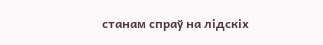станам спраў на лідскіх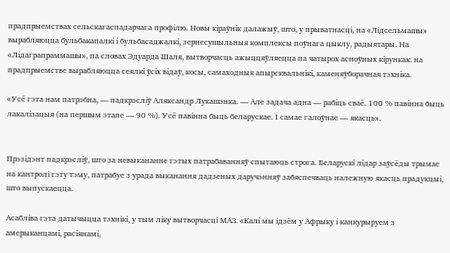прадпрыемствах сельскагаспадарчага профілю. Новы кіраўнік далажыў, што, у прыватнасці, на «Лідсельмашы» вырабляюцца бульбакапалкі і бульбасаджалкі, зернесушыльныя комплексы поўнага цыклу, радыятары. На «Лідаграпраммашы», па словах Эдуарда Шаля, вытворчасць ажыццяўляецца па чатырох асноўных кірунках: на прадпрыемстве вырабляюцца сеялкі ўсіх відаў, косы, самаходныя апырсквальнікі, каменяўборачная тэхніка.

«Усё гэта нам патрэбна, — падкрэсліў Аляксандр Лукашэнка. — Але задача адна — рабіць сваё. 100 % павінна быць лакалізацыя (на першым этапе — 90 %). Усё павінна быць беларускае. І самае галоўнае — якасць».


Прэзідэнт падкрэсліў, што за невыкананне гэтых патрабаванняў спытаюць строга. Беларускі лідар заўсёды трымае на кантролі гэту тэму, патрабуе з урада выканання дадзеных даручэнняў забяспечваць належную якасць прадукцыі, што выпускаецца.

Асабліва гэта датычыцца тэхнікі, у тым ліку вытворчасці МАЗ. «Калі мы ідзём у Афрыку і канкурыруем з амерыканцамі, расіянамі,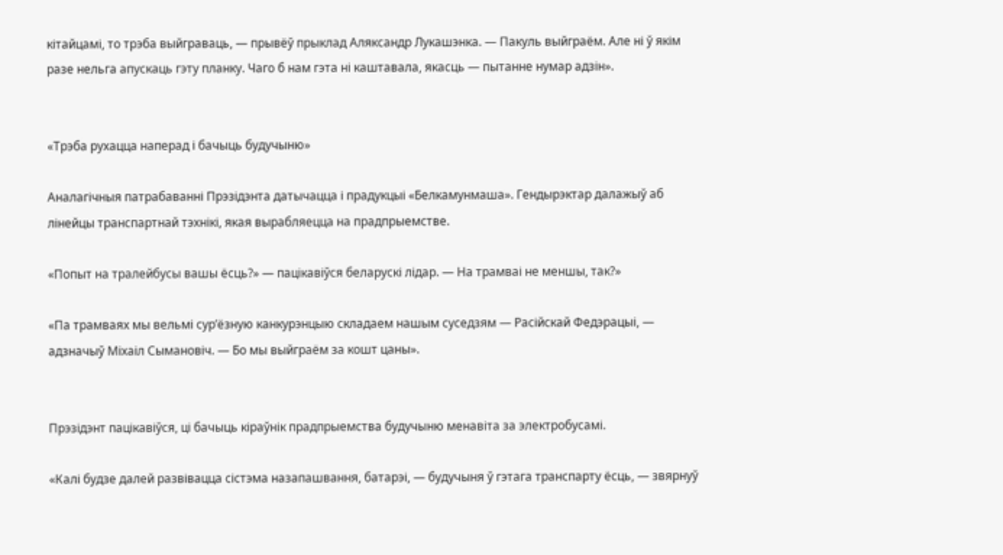кітайцамі, то трэба выйграваць, — прывёў прыклад Аляксандр Лукашэнка. — Пакуль выйграём. Але ні ў якім разе нельга апускаць гэту планку. Чаго б нам гэта ні каштавала, якасць — пытанне нумар адзін».


«Трэба рухацца наперад і бачыць будучыню»

Аналагічныя патрабаванні Прэзідэнта датычацца і прадукцыі «Белкамунмаша». Гендырэктар далажыў аб лінейцы транспартнай тэхнікі, якая вырабляецца на прадпрыемстве.

«Попыт на тралейбусы вашы ёсць?» — пацікавіўся беларускі лідар. — На трамваі не меншы, так?»

«Па трамваях мы вельмі сур’ёзную канкурэнцыю складаем нашым суседзям — Расійскай Федэрацыі, — адзначыў Міхаіл Сымановіч. — Бо мы выйграём за кошт цаны».


Прэзідэнт пацікавіўся, ці бачыць кіраўнік прадпрыемства будучыню менавіта за электробусамі.

«Калі будзе далей развівацца сістэма назапашвання, батарэі, — будучыня ў гэтага транспарту ёсць, — звярнуў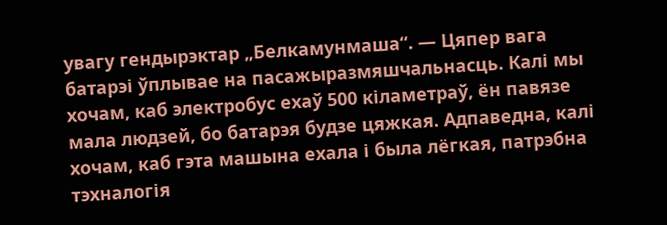увагу гендырэктар „Белкамунмаша“. — Цяпер вага батарэі ўплывае на пасажыразмяшчальнасць. Калі мы хочам, каб электробус ехаў 500 кіламетраў, ён павязе мала людзей, бо батарэя будзе цяжкая. Адпаведна, калі хочам, каб гэта машына ехала і была лёгкая, патрэбна тэхналогія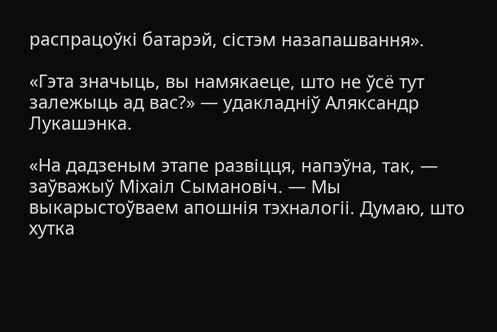распрацоўкі батарэй, сістэм назапашвання».

«Гэта значыць, вы намякаеце, што не ўсё тут залежыць ад вас?» — удакладніў Аляксандр Лукашэнка.

«На дадзеным этапе развіцця, напэўна, так, — заўважыў Міхаіл Сымановіч. — Мы выкарыстоўваем апошнія тэхналогіі. Думаю, што хутка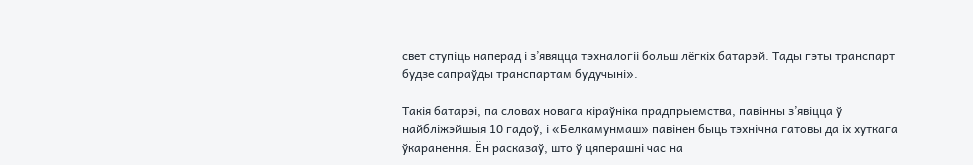свет ступіць наперад і з’явяцца тэхналогіі больш лёгкіх батарэй. Тады гэты транспарт будзе сапраўды транспартам будучыні».

Такія батарэі, па словах новага кіраўніка прадпрыемства, павінны з’явіцца ў найбліжэйшыя 10 гадоў, і «Белкамунмаш» павінен быць тэхнічна гатовы да іх хуткага ўкаранення. Ён расказаў, што ў цяперашні час на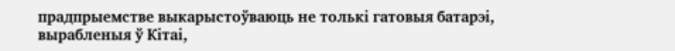прадпрыемстве выкарыстоўваюць не толькі гатовыя батарэі, вырабленыя ў Кітаі,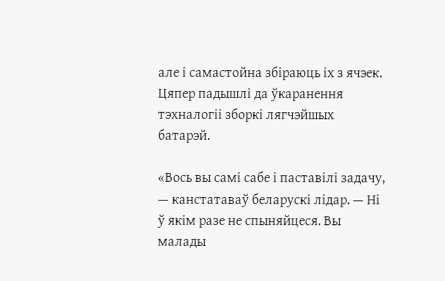але і самастойна збіраюць іх з ячэек. Цяпер падышлі да ўкаранення тэхналогіі зборкі лягчэйшых батарэй.

«Вось вы самі сабе і паставілі задачу, — канстатаваў беларускі лідар. — Ні ў якім разе не спыняйцеся. Вы малады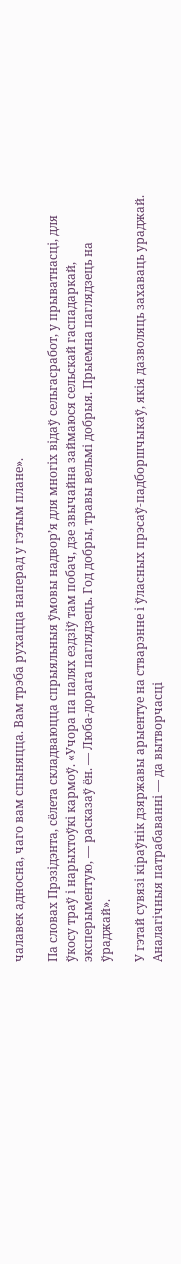чалавек адносна, чаго вам спыняцца. Вам трэба рухацца наперад у гэтым плане».

Па словах Прэзідэнта, сёлета складваюцца спрыяльныя ўмовы надвор’я для многіх відаў сельгасработ, у прыватнасці, для ўкосу траў і нарыхтоўкі кармоў. «Учора па палях ездзіў там побач, дзе звычайна займаюся сельскай гаспадаркай, эксперыментую, — расказаў ён. — Люба-дорага паглядзець. Год добры, травы вельмі добрыя. Прыемна паглядзець на ўраджай».

У гэтай сувязі кіраўнік дзяржавы арыентуе на стварэнне і ўласных прэсаў-падборшчыкаў, якія дазволяць захаваць ураджай. Аналагічныя патрабаванні — да вытворчасці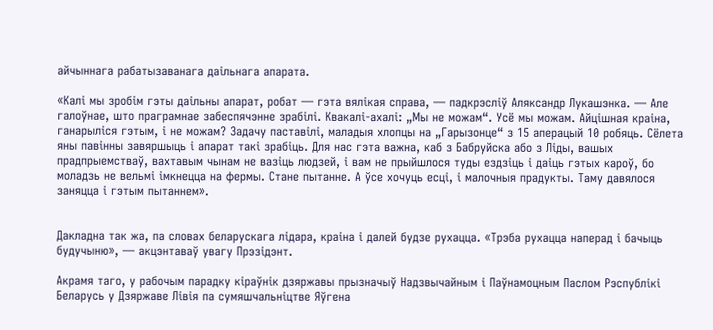айчыннага рабатызаванага даільнага апарата.

«Калі мы зробім гэты даільны апарат, робат — гэта вялікая справа, — падкрэсліў Аляксандр Лукашэнка. — Але галоўнае, што праграмнае забеспячэнне зрабілі. Квакалі-ахалі: „Мы не можам“. Усё мы можам. Айцішная краіна, ганарыліся гэтым, і не можам? Задачу паставілі, маладыя хлопцы на „Гарызонце“ з 15 аперацый 10 робяць. Сёлета яны павінны завяршыць і апарат такі зрабіць. Для нас гэта важна, каб з Бабруйска або з Ліды, вашых прадпрыемстваў, вахтавым чынам не вазіць людзей, і вам не прыйшлося туды ездзіць і даіць гэтых кароў, бо моладзь не вельмі імкнецца на фермы. Стане пытанне. А ўсе хочуць есці, і малочныя прадукты. Таму давялося заняцца і гэтым пытаннем».


Дакладна так жа, па словах беларускага лідара, краіна і далей будзе рухацца. «Трэба рухацца наперад і бачыць будучыню», — акцэнтаваў увагу Прэзідэнт.

Акрамя таго, у рабочым парадку кіраўнік дзяржавы прызначыў Надзвычайным і Паўнамоцным Паслом Рэспублікі Беларусь у Дзяржаве Лівія па сумяшчальніцтве Яўгена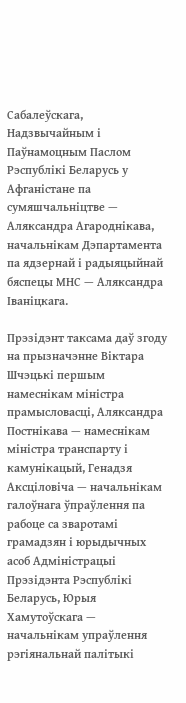Сабалеўскага, Надзвычайным і Паўнамоцным Паслом Рэспублікі Беларусь у Афганістане па сумяшчальніцтве — Аляксандра Агароднікава, начальнікам Дэпартамента па ядзернай і радыяцыйнай бяспецы МНС — Аляксандра Іваніцкага.

Прэзідэнт таксама даў згоду на прызначэнне Віктара Шчэцькі першым намеснікам міністра прамысловасці, Аляксандра Постнікава — намеснікам міністра транспарту і камунікацый, Генадзя Аксціловіча — начальнікам галоўнага ўпраўлення па рабоце са зваротамі грамадзян і юрыдычных асоб Адміністрацыі Прэзідэнта Рэспублікі Беларусь, Юрыя Хамутоўскага — начальнікам упраўлення рэгіянальнай палітыкі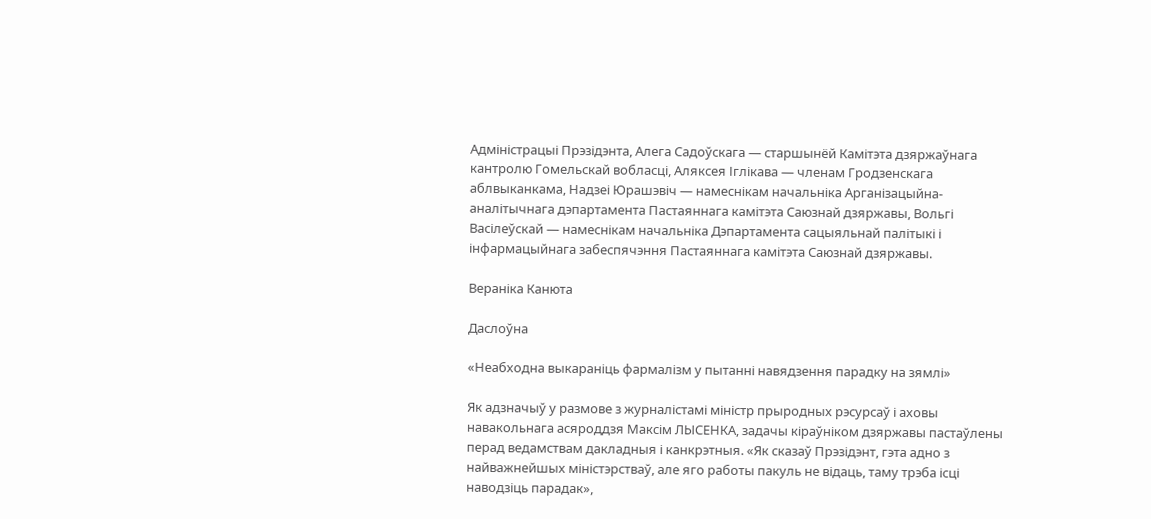Адміністрацыі Прэзідэнта, Алега Садоўскага — старшынёй Камітэта дзяржаўнага кантролю Гомельскай вобласці, Аляксея Іглікава — членам Гродзенскага аблвыканкама, Надзеі Юрашэвіч — намеснікам начальніка Арганізацыйна-аналітычнага дэпартамента Пастаяннага камітэта Саюзнай дзяржавы, Вольгі Васілеўскай — намеснікам начальніка Дэпартамента сацыяльнай палітыкі і інфармацыйнага забеспячэння Пастаяннага камітэта Саюзнай дзяржавы.

Вераніка Канюта

Даслоўна

«Неабходна выкараніць фармалізм у пытанні навядзення парадку на зямлі»

Як адзначыў у размове з журналістамі міністр прыродных рэсурсаў і аховы навакольнага асяроддзя Максім ЛЫСЕНКА, задачы кіраўніком дзяржавы пастаўлены перад ведамствам дакладныя і канкрэтныя. «Як сказаў Прэзідэнт, гэта адно з найважнейшых міністэрстваў, але яго работы пакуль не відаць, таму трэба ісці наводзіць парадак»,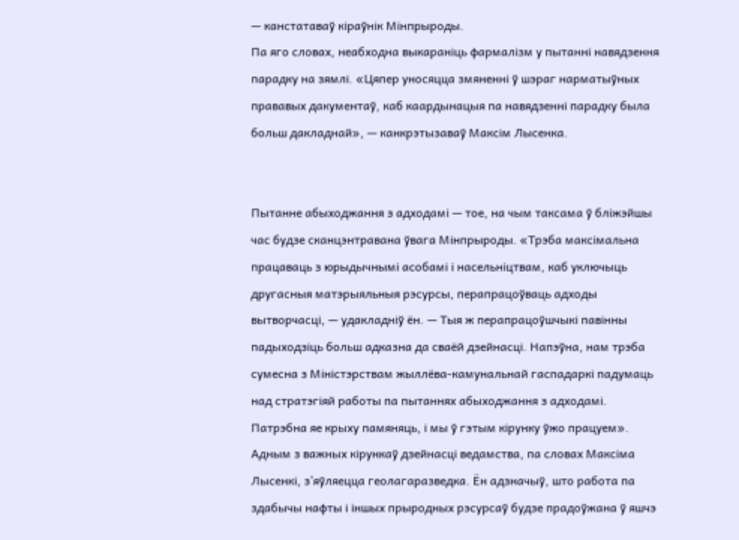— канстатаваў кіраўнік Мінпрыроды.
Па яго словах, неабходна выкараніць фармалізм у пытанні навядзення парадку на зямлі. «Цяпер уносяцца змяненні ў шэраг нарматыўных прававых дакументаў, каб каардынацыя па навядзенні парадку была больш дакладнай», — канкрэтызаваў Максім Лысенка.


Пытанне абыходжання з адходамі — тое, на чым таксама ў бліжэйшы час будзе сканцэнтравана ўвага Мінпрыроды. «Трэба максімальна працаваць з юрыдычнымі асобамі і насельніцтвам, каб уключыць другасныя матэрыяльныя рэсурсы, перапрацоўваць адходы вытворчасці, — удакладніў ён. — Тыя ж перапрацоўшчыкі павінны падыходзіць больш адказна да сваёй дзейнасці. Напэўна, нам трэба сумесна з Міністэрствам жыллёва-камунальнай гаспадаркі падумаць над стратэгіяй работы па пытаннях абыходжання з адходамі. Патрэбна яе крыху памяняць, і мы ў гэтым кірунку ўжо працуем».
Адным з важных кірункаў дзейнасці ведамства, па словах Максіма Лысенкі, з’яўляецца геолагаразведка. Ён адзначыў, што работа па здабычы нафты і іншых прыродных рэсурсаў будзе прадоўжана ў яшчэ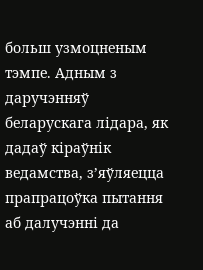больш узмоцненым тэмпе. Адным з даручэнняў беларускага лідара, як дадаў кіраўнік ведамства, з’яўляецца прапрацоўка пытання аб далучэнні да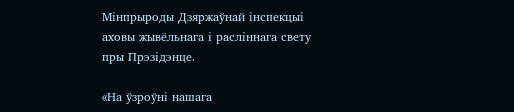Мінпрыроды Дзяржаўнай інспекцыі аховы жывёльнага і расліннага свету пры Прэзідэнце.

«На ўзроўні нашага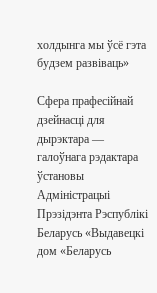холдынга мы ўсё гэта будзем развіваць»

Сфера прафесійнай дзейнасці для дырэктара — галоўнага рэдактара ўстановы Адміністрацыі Прэзідэнта Рэспублікі Беларусь «Выдавецкі дом «Беларусь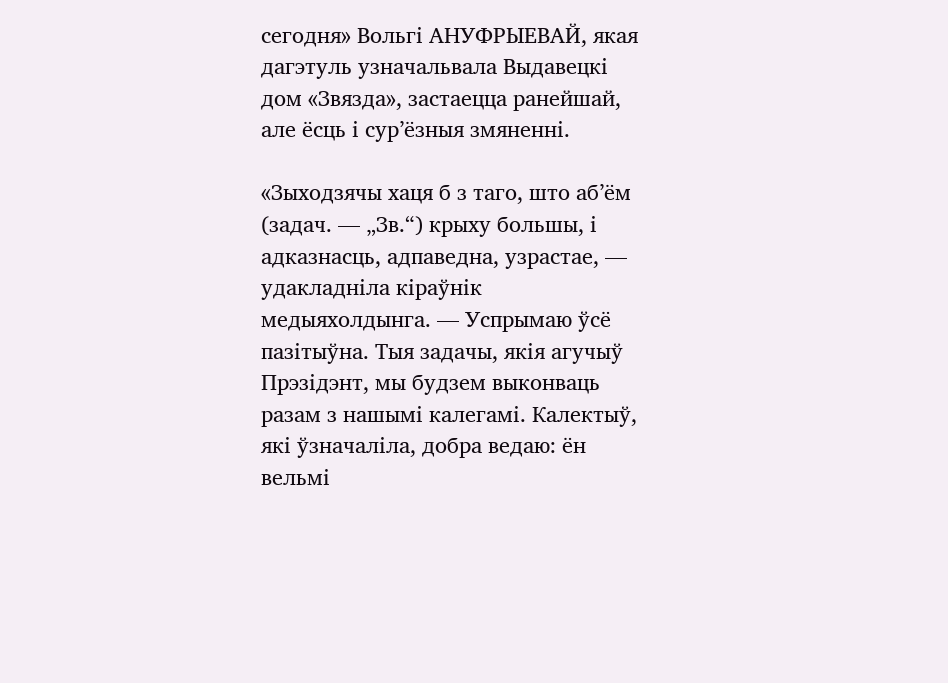сегодня» Вольгі АНУФРЫЕВАЙ, якая дагэтуль узначальвала Выдавецкі дом «Звязда», застаецца ранейшай, але ёсць і сур’ёзныя змяненні.

«Зыходзячы хаця б з таго, што аб’ём (задач. — „Зв.“) крыху большы, і адказнасць, адпаведна, узрастае, — удакладніла кіраўнік медыяхолдынга. — Успрымаю ўсё пазітыўна. Тыя задачы, якія агучыў Прэзідэнт, мы будзем выконваць разам з нашымі калегамі. Калектыў, які ўзначаліла, добра ведаю: ён вельмі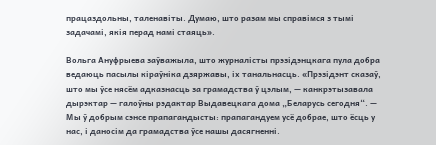працаздольны, таленавіты. Думаю, што разам мы справімся з тымі задачамі, якія перад намі стаяць».

Вольга Ануфрыева заўважыла, што журналісты прэзідэнцкага пула добра ведаюць пасылы кіраўніка дзяржавы, іх танальнасць. «Прэзідэнт сказаў, што мы ўсе нясём адказнасць за грамадства ў цэлым, — канкрэтызавала дырэктар — галоўны рэдактар Выдавецкага дома „Беларусь сегодня“. — Мы ў добрым сэнсе прапагандысты: прапагандуем усё добрае, што ёсць у нас, і даносім да грамадства ўсе нашы дасягненні.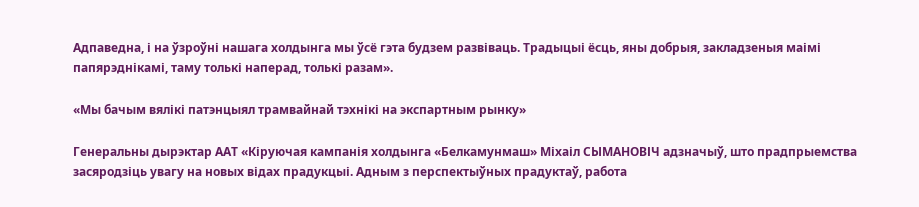Адпаведна, і на ўзроўні нашага холдынга мы ўсё гэта будзем развіваць. Традыцыі ёсць, яны добрыя, закладзеныя маімі папярэднікамі, таму толькі наперад, толькі разам».

«Мы бачым вялікі патэнцыял трамвайнай тэхнікі на экспартным рынку»

Генеральны дырэктар ААТ «Кіруючая кампанія холдынга «Белкамунмаш» Міхаіл СЫМАНОВІЧ адзначыў, што прадпрыемства засяродзіць увагу на новых відах прадукцыі. Адным з перспектыўных прадуктаў, работа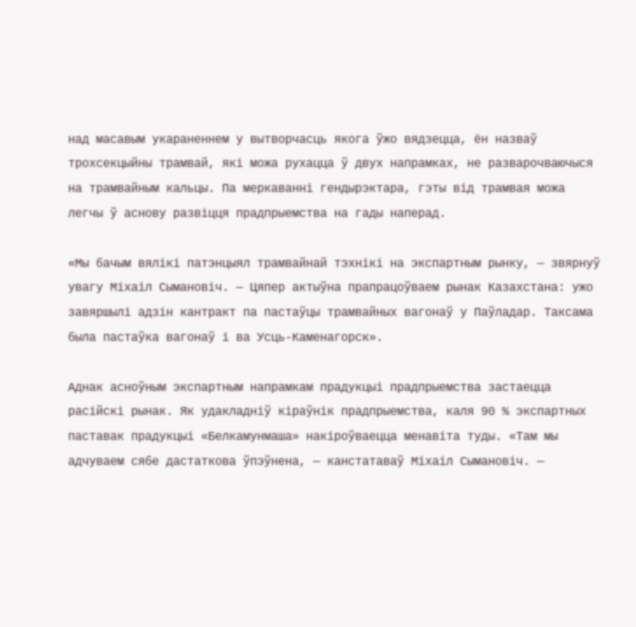над масавым укараненнем у вытворчасць якога ўжо вядзецца, ён назваў трохсекцыйны трамвай, які можа рухацца ў двух напрамках, не разварочваючыся на трамвайным кальцы. Па меркаванні гендырэктара, гэты від трамвая можа легчы ў аснову развіцця прадпрыемства на гады наперад.

«Мы бачым вялікі патэнцыял трамвайнай тэхнікі на экспартным рынку, — звярнуў увагу Міхаіл Сымановіч. — Цяпер актыўна прапрацоўваем рынак Казахстана: ужо завяршылі адзін кантракт па пастаўцы трамвайных вагонаў у Паўладар. Таксама была пастаўка вагонаў і ва Усць-Каменагорск».

Аднак асноўным экспартным напрамкам прадукцыі прадпрыемства застаецца расійскі рынак. Як удакладніў кіраўнік прадпрыемства, каля 90 % экспартных паставак прадукцыі «Белкамунмаша» накіроўваецца менавіта туды. «Там мы адчуваем сябе дастаткова ўпэўнена, — канстатаваў Міхаіл Сымановіч. —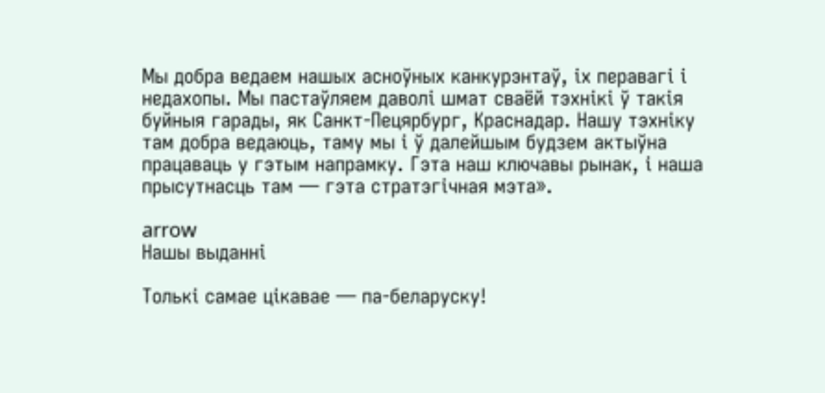Мы добра ведаем нашых асноўных канкурэнтаў, іх перавагі і недахопы. Мы пастаўляем даволі шмат сваёй тэхнікі ў такія буйныя гарады, як Санкт-Пецярбург, Краснадар. Нашу тэхніку там добра ведаюць, таму мы і ў далейшым будзем актыўна працаваць у гэтым напрамку. Гэта наш ключавы рынак, і наша прысутнасць там — гэта стратэгічная мэта».

arrow
Нашы выданні

Толькі самае цікавае — па-беларуску!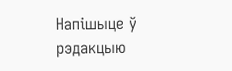Напішыце ў рэдакцыю